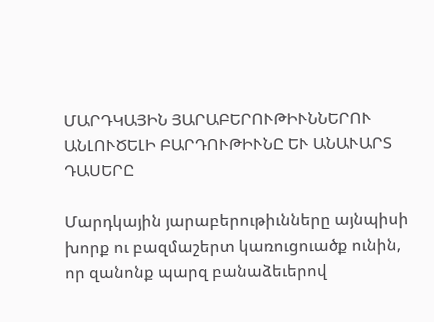ՄԱՐԴԿԱՅԻՆ ՅԱՐԱԲԵՐՈՒԹԻՒՆՆԵՐՈՒ ԱՆԼՈՒԾԵԼԻ ԲԱՐԴՈՒԹԻՒՆԸ ԵՒ ԱՆԱՒԱՐՏ ԴԱՍԵՐԸ

Մարդկային յարաբերութիւնները այնպիսի խորք ու բազմաշերտ կառուցուածք ունին, որ զանոնք պարզ բանաձեւերով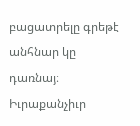բացատրելը գրեթէ անհնար կը դառնայ։ Իւրաքանչիւր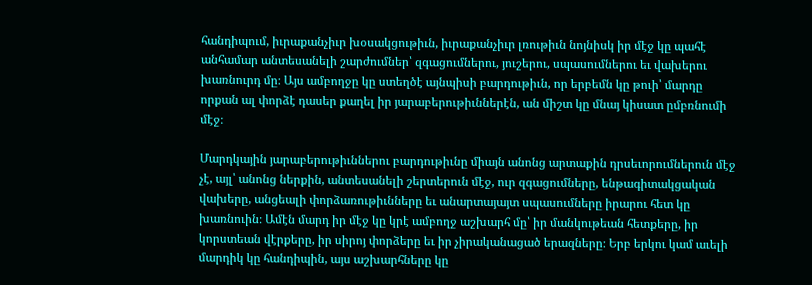հանդիպում, իւրաքանչիւր խօսակցութիւն, իւրաքանչիւր լռութիւն նոյնիսկ իր մէջ կը պահէ անհամար անտեսանելի շարժումներ՝ զգացումներու, յուշերու, սպասումներու եւ վախերու խառնուրդ մը։ Այս ամբողջը կը ստեղծէ այնպիսի բարդութիւն, որ երբեմն կը թուի՝ մարդը որքան ալ փորձէ դասեր քաղել իր յարաբերութիւններէն, ան միշտ կը մնայ կիսատ ըմբռնումի մէջ։

Մարդկային յարաբերութիւններու բարդութիւնը միայն անոնց արտաքին դրսեւորումներուն մէջ չէ, այլ՝ անոնց ներքին, անտեսանելի շերտերուն մէջ, ուր զգացումները, ենթագիտակցական վախերը, անցեալի փորձառութիւնները եւ անարտայայտ սպասումները իրարու հետ կը խառնուին։ Ամէն մարդ իր մէջ կը կրէ ամբողջ աշխարհ մը՝ իր մանկութեան հետքերը, իր կորստեան վէրքերը, իր սիրոյ փորձերը եւ իր չիրականացած երազները։ Երբ երկու կամ աւելի մարդիկ կը հանդիպին, այս աշխարհները կը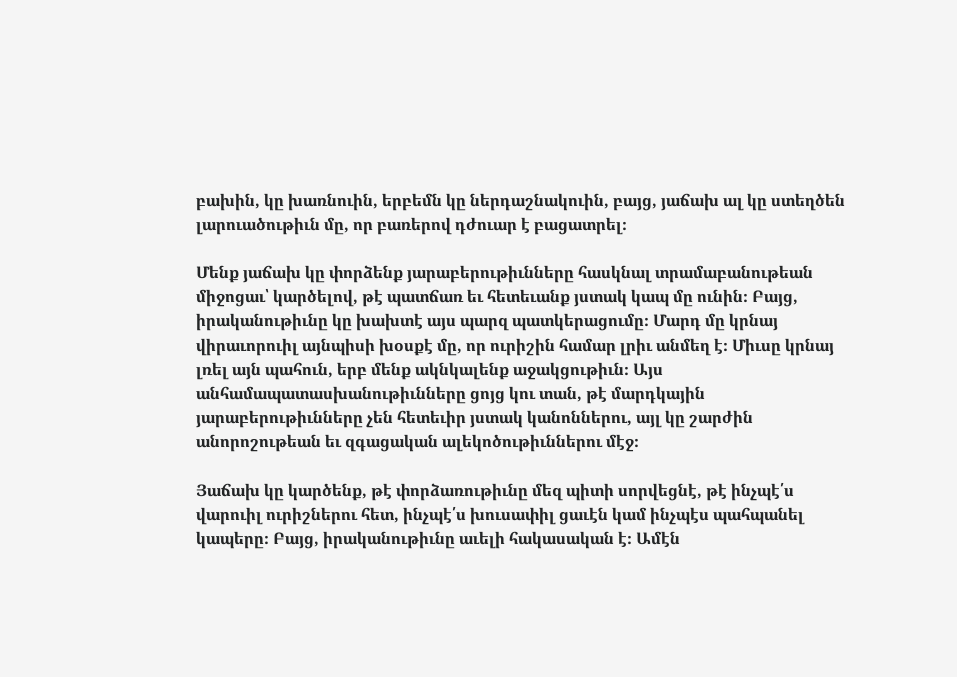բախին, կը խառնուին, երբեմն կը ներդաշնակուին, բայց, յաճախ ալ կը ստեղծեն լարուածութիւն մը, որ բառերով դժուար է բացատրել։

Մենք յաճախ կը փորձենք յարաբերութիւնները հասկնալ տրամաբանութեան միջոցաւ՝ կարծելով, թէ պատճառ եւ հետեւանք յստակ կապ մը ունին։ Բայց, իրականութիւնը կը խախտէ այս պարզ պատկերացումը։ Մարդ մը կրնայ վիրաւորուիլ այնպիսի խօսքէ մը, որ ուրիշին համար լրիւ անմեղ է։ Միւսը կրնայ լռել այն պահուն, երբ մենք ակնկալենք աջակցութիւն։ Այս անհամապատասխանութիւնները ցոյց կու տան, թէ մարդկային յարաբերութիւնները չեն հետեւիր յստակ կանոններու, այլ կը շարժին անորոշութեան եւ զգացական ալեկոծութիւններու մէջ։

Յաճախ կը կարծենք, թէ փորձառութիւնը մեզ պիտի սորվեցնէ, թէ ինչպէ՛ս վարուիլ ուրիշներու հետ, ինչպէ՛ս խուսափիլ ցաւէն կամ ինչպէս պահպանել կապերը։ Բայց, իրականութիւնը աւելի հակասական է։ Ամէն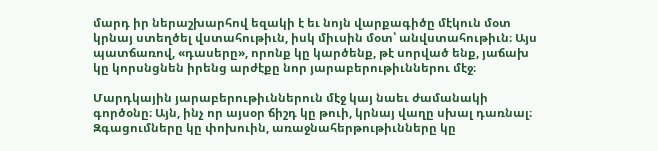մարդ իր ներաշխարհով եզակի է եւ նոյն վարքագիծը մէկուն մօտ կրնայ ստեղծել վստահութիւն, իսկ միւսին մօտ՝ անվստահութիւն։ Այս պատճառով, «դասերը», որոնք կը կարծենք, թէ սորված ենք, յաճախ կը կորսնցնեն իրենց արժէքը նոր յարաբերութիւններու մէջ։

Մարդկային յարաբերութիւններուն մէջ կայ նաեւ ժամանակի գործօնը։ Այն, ինչ որ այսօր ճիշդ կը թուի, կրնայ վաղը սխալ դառնալ։ Զգացումները կը փոխուին, առաջնահերթութիւնները կը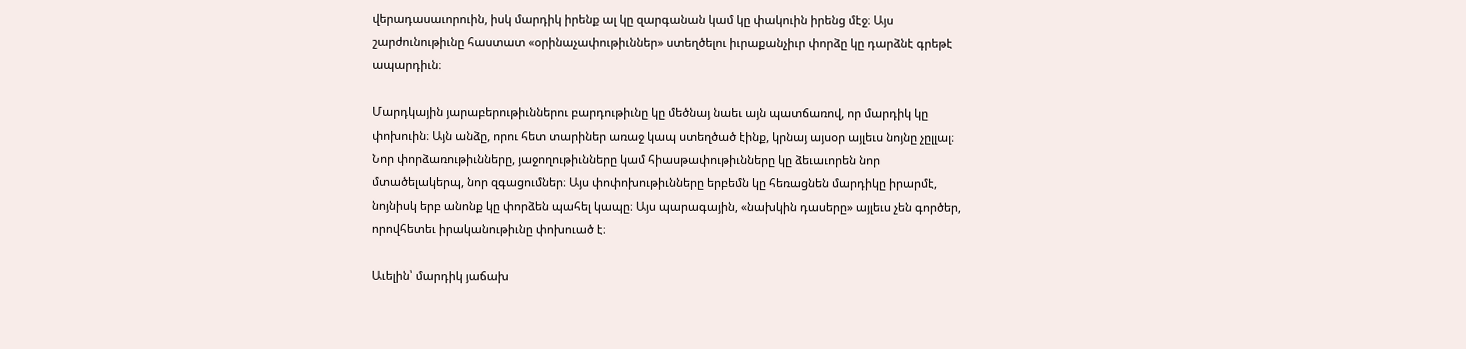վերադասաւորուին, իսկ մարդիկ իրենք ալ կը զարգանան կամ կը փակուին իրենց մէջ։ Այս շարժունութիւնը հաստատ «օրինաչափութիւններ» ստեղծելու իւրաքանչիւր փորձը կը դարձնէ գրեթէ ապարդիւն։

Մարդկային յարաբերութիւններու բարդութիւնը կը մեծնայ նաեւ այն պատճառով, որ մարդիկ կը փոխուին։ Այն անձը, որու հետ տարիներ առաջ կապ ստեղծած էինք, կրնայ այսօր այլեւս նոյնը չըլլալ։ Նոր փորձառութիւնները, յաջողութիւնները կամ հիասթափութիւնները կը ձեւաւորեն նոր մտածելակերպ, նոր զգացումներ։ Այս փոփոխութիւնները երբեմն կը հեռացնեն մարդիկը իրարմէ, նոյնիսկ երբ անոնք կը փորձեն պահել կապը։ Այս պարագային, «նախկին դասերը» այլեւս չեն գործեր, որովհետեւ իրականութիւնը փոխուած է։

Աւելին՝ մարդիկ յաճախ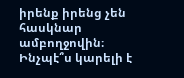իրենք իրենց չեն հասկնար ամբողջովին։ Ինչպէ՞ս կարելի է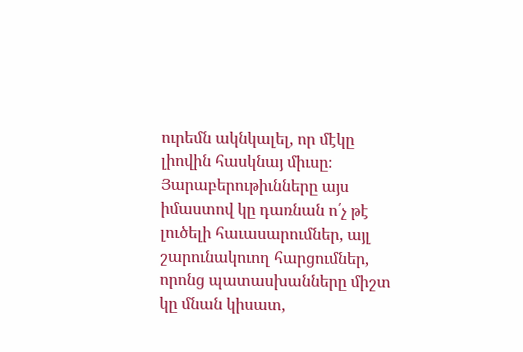ուրեմն ակնկալել, որ մէկը լիովին հասկնայ միւսը։ Յարաբերութիւնները այս իմաստով կը դառնան ո՛չ թէ լուծելի հաւասարումներ, այլ շարունակուող հարցումներ, որոնց պատասխանները միշտ կը մնան կիսատ,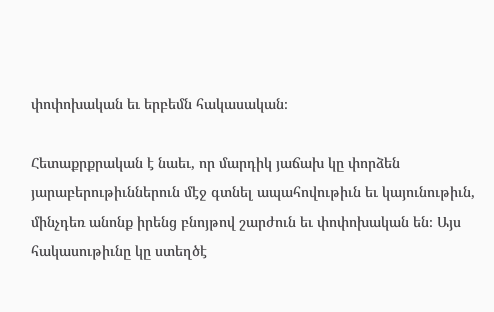փոփոխական եւ երբեմն հակասական։

Հետաքրքրական է նաեւ, որ մարդիկ յաճախ կը փորձեն յարաբերութիւններուն մէջ գտնել ապահովութիւն եւ կայունութիւն, մինչդեռ անոնք իրենց բնոյթով շարժուն եւ փոփոխական են։ Այս հակասութիւնը կը ստեղծէ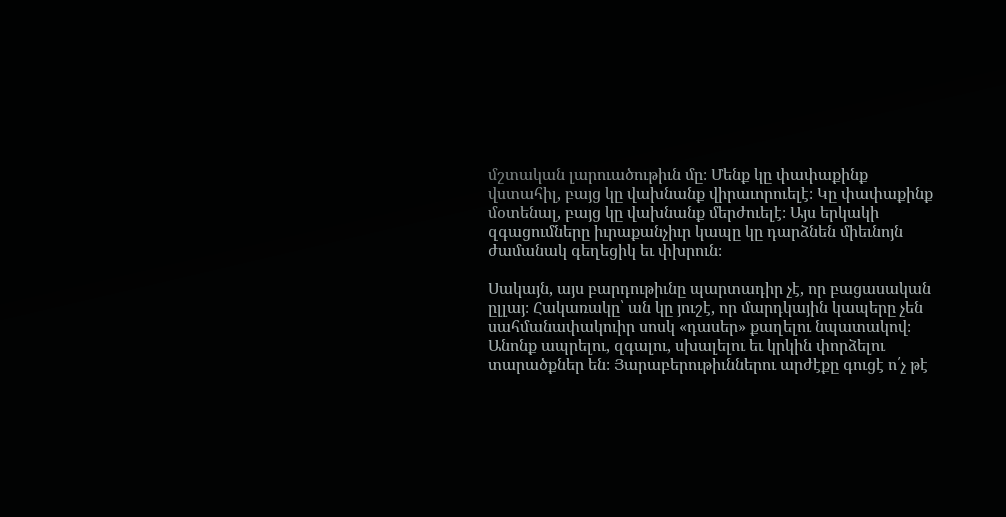մշտական լարուածութիւն մը։ Մենք կը փափաքինք վստահիլ, բայց կը վախնանք վիրաւորուելէ։ Կը փափաքինք մօտենալ, բայց կը վախնանք մերժուելէ։ Այս երկակի զգացումները իւրաքանչիւր կապը կը դարձնեն միեւնոյն ժամանակ գեղեցիկ եւ փխրուն։

Սակայն, այս բարդութիւնը պարտադիր չէ, որ բացասական ըլլայ։ Հակառակը՝ ան կը յուշէ, որ մարդկային կապերը չեն սահմանափակուիր սոսկ «դասեր» քաղելու նպատակով։ Անոնք ապրելու, զգալու, սխալելու եւ կրկին փորձելու տարածքներ են։ Յարաբերութիւններու արժէքը գուցէ ո՛չ թէ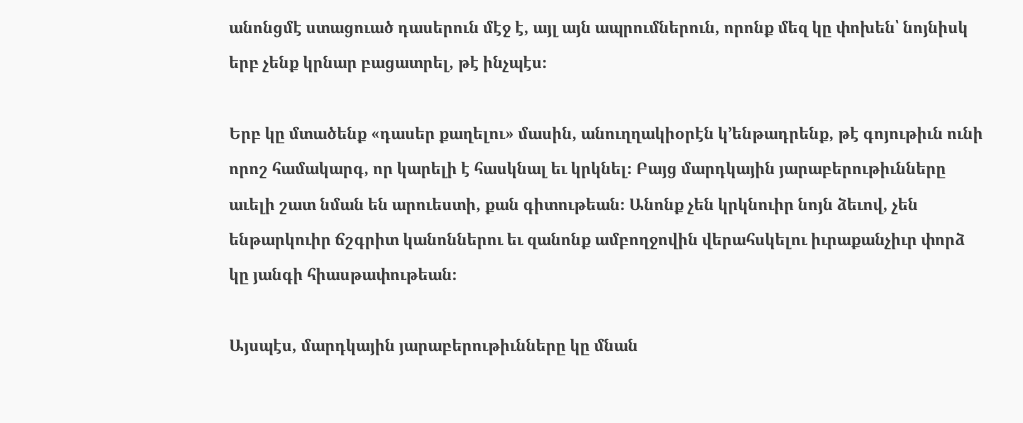անոնցմէ ստացուած դասերուն մէջ է, այլ այն ապրումներուն, որոնք մեզ կը փոխեն՝ նոյնիսկ երբ չենք կրնար բացատրել, թէ ինչպէս։

Երբ կը մտածենք «դասեր քաղելու» մասին, անուղղակիօրէն կ՚ենթադրենք, թէ գոյութիւն ունի որոշ համակարգ, որ կարելի է հասկնալ եւ կրկնել։ Բայց մարդկային յարաբերութիւնները աւելի շատ նման են արուեստի, քան գիտութեան։ Անոնք չեն կրկնուիր նոյն ձեւով, չեն ենթարկուիր ճշգրիտ կանոններու եւ զանոնք ամբողջովին վերահսկելու իւրաքանչիւր փորձ կը յանգի հիասթափութեան։

Այսպէս, մարդկային յարաբերութիւնները կը մնան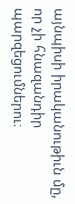այնպիսի իրականութիւն մը, որ չի հնազանդիր պարզեցումներու։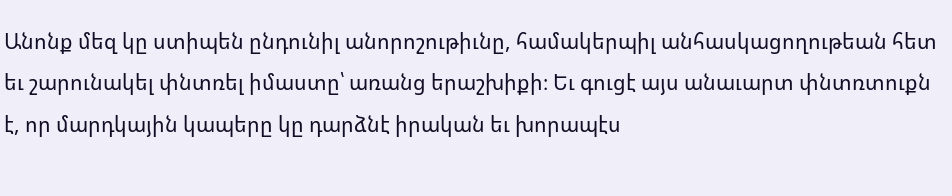Անոնք մեզ կը ստիպեն ընդունիլ անորոշութիւնը, համակերպիլ անհասկացողութեան հետ եւ շարունակել փնտռել իմաստը՝ առանց երաշխիքի։ Եւ գուցէ այս անաւարտ փնտռտուքն է, որ մարդկային կապերը կը դարձնէ իրական եւ խորապէս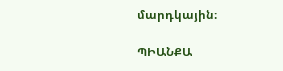մարդկային։

ՊԻԱՆՔԱ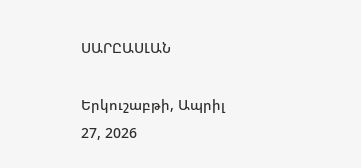ՍԱՐԸԱՍԼԱՆ

Երկուշաբթի, Ապրիլ 27, 2026